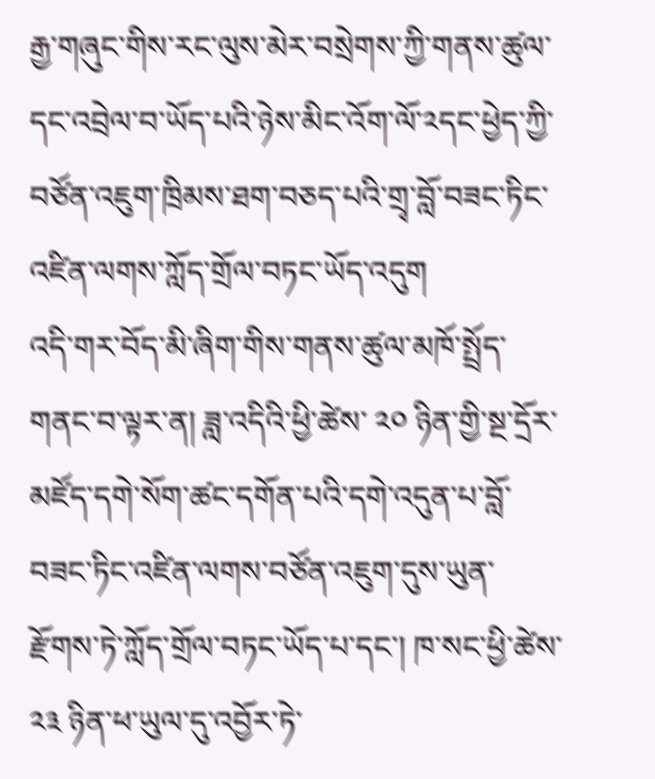རྒྱ་གཞུང་གིས་རང་ལུས་མེར་བསྲེགས་ཀྱི་གནས་ཚུལ་དང་འབྲེལ་བ་ཡོད་པའི་ཉེས་མིང་འོག་ལོ་༢དང་ཕྱེད་ཀྱི་བཙོན་འཇུག་ཁྲིམས་ཐག་བཅད་པའི་གྲྭ་བློ་བཟང་ཏིང་འཛིན་ལགས་ཀློད་གྲོལ་བཏང་ཡོད་འདུག
འདི་གར་བོད་མི་ཞིག་གིས་གནས་ཚུལ་མཁོ་སྤྲོད་གནང་བ་ལྟར་ན། ཟླ་འདིའི་ཕྱི་ཚེས་ ༢༠ ཉིན་གྱི་སྔ་དྲོར་མཛོད་དགེ་སོག་ཚང་དགོན་པའི་དགེ་འདུན་པ་བློ་བཟང་ཏིང་འཛིན་ལགས་བཙོན་འཇུག་དུས་ཡུན་རྫོགས་ཏེ་ཀློད་གྲོལ་བཏང་ཡོད་པ་དང་། ཁ་སང་ཕྱི་ཚེས་ ༢༣ ཉིན་ཕ་ཡུལ་དུ་འབྱོར་ཏེ་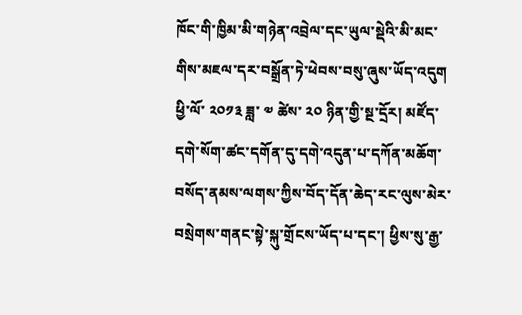ཁོང་གི་ཁྱིམ་མི་གཉེན་འབྲེལ་དང་ཡུལ་སྡེའི་མི་མང་གིས་མཇལ་དར་བསྒྲོན་ཏེ་ཕེབས་བསུ་ཞུས་ཡོད་འདུག
ཕྱི་ལོ་ ༢༠༡༣ ཟླ་ ༧ ཚེས་ ༢༠ ཉིན་གྱི་སྔ་དྲོར། མཛོད་དགེ་སོག་ཚང་དགོན་དུ་དགེ་འདུན་པ་དཀོན་མཆོག་བསོད་ནམས་ལགས་ཀྱིས་བོད་དོན་ཆེད་རང་ལུས་མེར་བསྲེགས་གནང་སྟེ་སྐུ་གྲོངས་ཡོད་པ་དང་། ཕྱིས་སུ་རྒྱ་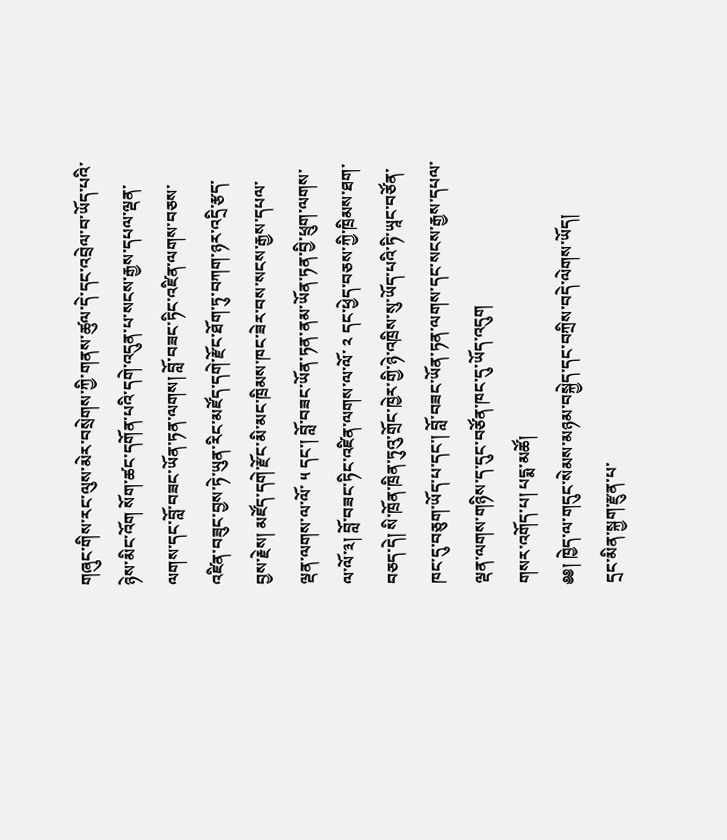གཞུང་གིས་རང་ལུས་མེར་བསྲེགས་ཀྱི་གནས་ཚུལ་དེ་དང་འབྲེལ་བ་ཡོད་པའི་ཉེས་མིང་འོག སོག་ཚང་དགོན་པའི་དགེ་འདུན་པ་སངས་རྒྱས་དཔལ་ལྡན་ལགས་དང་བློ་བཟང་ཡོན་ཏན་ལགས། བློ་བཟང་ཏིང་འཛིན་ལགས་བཅས་འཛིན་བཟུང་བྱས་ཏེ་ཡུན་རིང་མཛོད་དགེ་རྫོང་ཐོག་ཏུ་བཀག་ཉར་འདྲི་རྩད་བྱས་རྗེས། མཛོད་དགེ་རྫོང་མི་མང་ཁྲིམས་ཁང་ཟེར་བས་སངས་རྒྱས་དཔལ་ལྡན་ལགས་ལ་ལོ་ ༥ དང་། བློ་བཟང་ཡོན་ཏན་ནམ་ཡོན་ཏན་བྱི་ཕྲུག་ལགས་ལ་ལོ་༣། བློ་བཟང་ཏིང་འཛིན་ལགས་ལ་ལོ་ ༢ དང་ཕྱེད་བཅས་ཀྱི་ཁྲིམས་ཐག་བཅད་དེ། སི་ཁྲོན་ཁྲིན་ཏུའུ་གྲོང་ཁྱེར་གྱི་ཉེ་འཁྲིས་སུ་ཡོད་པའི་ཏི་ཡཱང་བཙོན་ཁང་དུ་བཅུག་ཡོད་པ་དང་། བློ་བཟང་ཡོན་ཏན་ལགས་དང་སངས་རྒྱས་དཔལ་ལྡན་ལགས་གཉིས་ད་དུང་བཙོན་ཁང་དུ་ཡོད་འདུག
གསར་འགོད་པ། པདྨ་མཚོ།
༅༅། ཁྱེད་ལ་གདུང་སེམས་མཉམ་བསྐྱེད་དང་བཀྲིས་བདེ་ལེགས་ཡོད།
དྲང་མིན་སྐྱག་རྫུན་པ་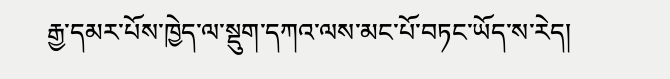རྒྱ་དམར་པོས་ཁྱེད་ལ་སྡུག་དཀའ་ལས་མང་པོ་བཏང་ཡོད་ས་རེད།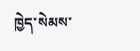ཁྱེད་སེམས་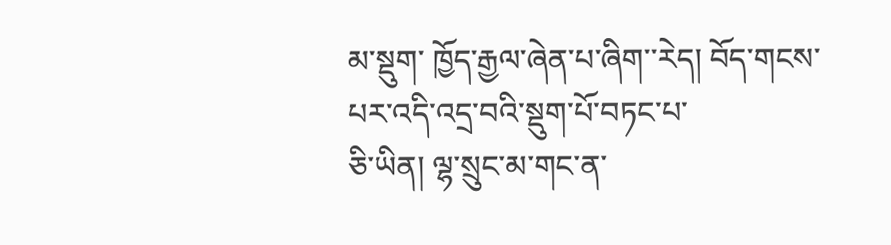མ་སྡུག་ ཁྱོད་རྒྱལ་ཞེན་པ་ཞིག་་རེད། བོད་གངས་པར་འདི་འདྲ་བའི་སྡུག་པོ་བཏང་པ་
ཅི་ཡིན། ལྷ་སྲུང་མ་གང་ན་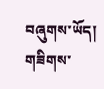བཞུགས་ཡོད། གཟིགས་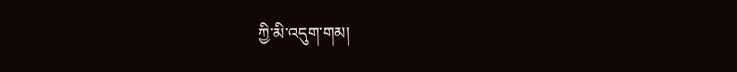ཀྱི་མི་འདུག་གམ།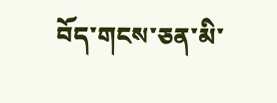བོད་གངས་ཅན་མི་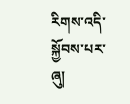རིགས་འདི་སྐྱོབས་པར་ཞུ།